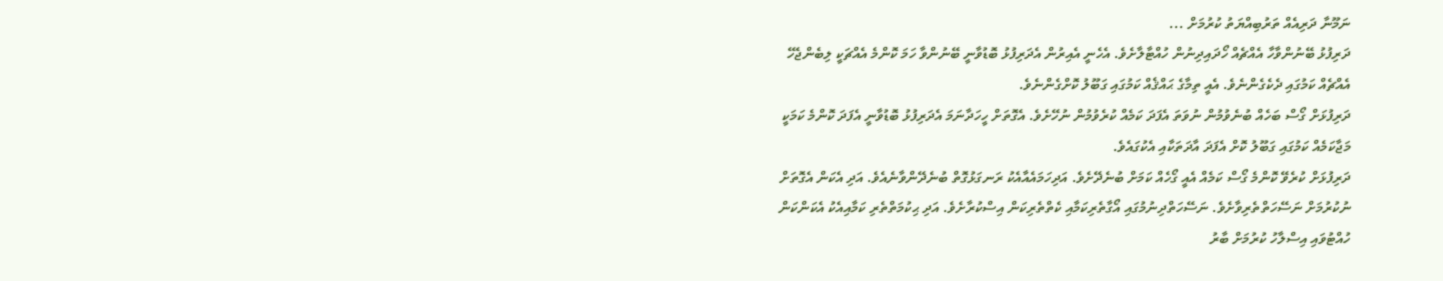ނަމޫނާ ދަރިއެއް ތަރުބިއްޔަތު ކުރުމަށް ...
ދަރިފުޅު ބޭނުންވާހާ އެއްޗެއް ހޯދައިދިނުން ހުއްޓާލާށެވެ. އެހެނީ އެއިރުން އެދަރިފުޅު ބޮޑުވާނީ ބޭނުންވާ ހަމަ ކޮންމެ އެއްޗަކީ ލިބެންޖެހޭ އެއްޗެއް ކަމުގައި ދެކެގެންނެވެ. އެއީ ތިމާގެ ޙައްޤެއް ކަމުގައި ގަބޫލު ކޮށްގެންނެވެ.
ދަރިފުޅަށް ގޯސް ބަހެއް ބުނެވުމުން ނުވަތަ އެފަދަ ކަމެއް ކުރެވުމުން ނުހޭށެވެ. އެގޮތަށް ހީހަދާނަމަ އެދަރިފުޅު ބޮޑުވާނީ އެފަދަ ކޮންމެ ކަމަކީ މަޖާކަމެއް ކަމުގައި ގަބޫލު ކޮށް އެފަދަ އާދަތަކާއި އެކުގައެވެ.
ދަރިފުޅަށް ކުރެވޭ ކޮންމެ ގޯސް ކަމެއް އެއީ ގޯހެއް ކަމަށް ބުނެދޭށެވެ. އަދިހަމައެއާއެކު ރަނގަޅުގޮތް ބުނެދޭންވާނެއެވެ. އަދި އެކަން އެގޮތަށް ނުކުރުމަށް ނަސޭހަތްތެރިވާށެވެ. ނަސޭހަތްދިނުމުގައި އޯގާތެރިކަމާއި ކެތްތެރިކަން އިސްކުރާށެވެ. އަދި ޙިކުމަތްތެރި ކަމާއިއެކު އެކަންކަން ހުއްޓުވައި އިސްލާހު ކުރުމަށް ބާރު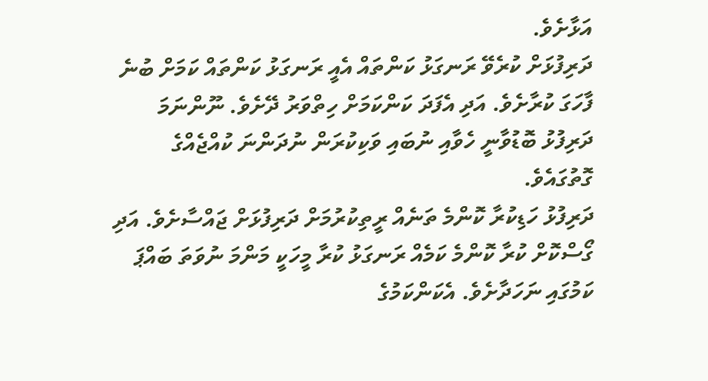އަޅާށެވެ.
ދަރިފުޅަށް ކުރެވޭ ރަނގަޅު ކަންތައް އެއީ ރަނގަޅު ކަންތައް ކަމަށް ބުނެ ފާހަގަ ކުރާށެވެ. އަދި އެފަދަ ކަންކަމަށް ހިތްވަރު ދޭށެވެ. ނޫންނަމަ ދަރިފުޅު ބޮޑުވާނީ ހެވާއި ނުބައި ވަކިކުރަން ނުދަންނަ ކުއްޖެއްގެ ގޮތުގައެވެ.
ދަރިފުޅު ހަޑިކުރާ ކޮންމެ ތަނެއް ރީތިކުރުމަށް ދަރިފުޅަށް ޖައްސާށެވެ. އަދި ގޯސްކޮށް ކުރާ ކޮންމެ ކަމެއް ރަނގަޅު ކުރާ މީހަކީ މަންމަ ނުވަތަ ބައްޕަ ކަމުގައި ނަހަދާށެވެ. އެކަންކަމުގެ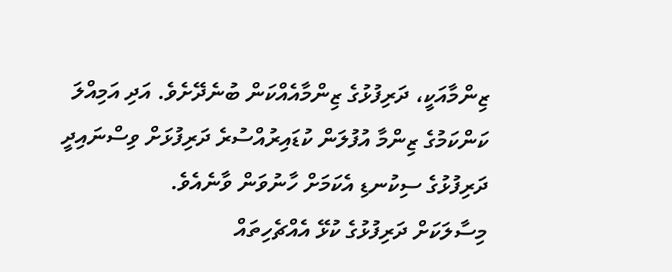ޒިންމާއަކީ، ދަރިފުޅުގެ ޒިންމާއެއްކަން ބުނެދޭށެވެ. އަދި އަމިއްލަ ކަންކަމުގެ ޒިންމާ އުފުލަން ކުޑައިރުއްސުރެ ދަރިފުޅަށް ވިސްނައިދީ ދަރިފުޅުގެ ސިކުނޑި އެކަމަށް ހާނުވަން ވާނެއެވެ.
މިސާލަކަށް ދަރިފުޅުގެ ކުޅޭ އެއްޗެހިތައް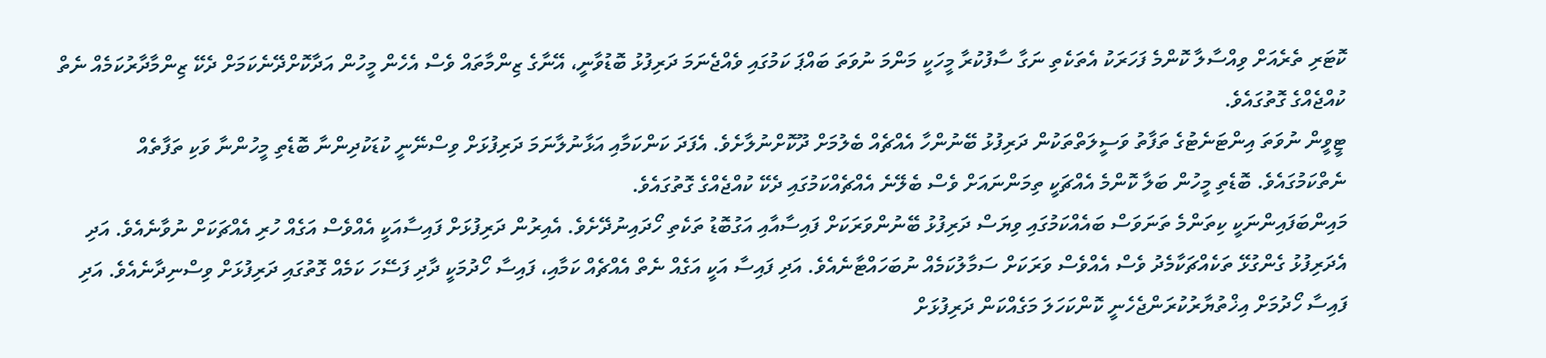ކޮޓަރި ތެރެއަށް ވިއްސާލާ ކޮންމެ ފަހަރަކު އެތަކެތި ނަގާ ސާފުކުރާ މީހަކީ މަންމަ ނުވަތަ ބައްޕަ ކަމުގައި ވެއްޖެނަމަ ދަރިފުޅު ބޮޑުވާނީ، އޭނާގެ ޒިންމާތައް ވެސް އެހެން މީހުން އަދާކޮށްދޭނެކަމަށް ދެކޭ ޒިންމާދާރުކަމެއް ނެތް ކުއްޖެއްގެ ގޮތުގައެވެ.
ޓީވީން ނުވަތަ އިންޓަނެޓުގެ ތަފާތު ވަސީލަތްތަކުން ދަރިފުޅު ބޭނުންހާ އެއްޗެއް ބެލުމަށް ދޫކޮށްނުލާށެވެ. އެފަދަ ކަންކަމާއި އަޅާނުލާނަމަ ދަރިފުޅަށް ވިސްނޭނީ ކުޑަކުދިންނާ ބޮޑެތި މީހުންނާ ވަކި ތަފާތެއް ނެތްކަމުގައެވެ. ބޮޑެތި މީހުން ބަލާ ކޮންމެ އެއްޗަކީ ތިމަންނައަށް ވެސް ބެލޭނެ އެއްޗެއްކަމުގައި ދެކޭ ކުއްޖެއްގެ ގޮތުގައެވެ.
މައިންބަފައިންނަކީ ކިތަންމެ ތަނަވަސް ބައެއްކަމުގައި ވިޔަސް ދަރިފުޅު ބޭނުންވަރަކަށް ފައިސާއާއި އަގުބޮޑު ތަކެތި ހޯދައިނުދޭށެވެ. އެއިރުން ދަރިފުޅަށް ފައިސާއަކީ އެއްވެސް އަގެއް ހުރި އެއްޗަކަށް ނުވާނެއެވެ. އަދި އެދަރިފުޅު ގެންގުޅޭ ތަކެއްޗަކާމެދު ވެސް އެއްވެސް ވަރަކަށް ސަމާލުކަމެއް ނުބަހައްޓާނެއެވެ. އަދި ފައިސާ އަކީ އަގެއް ނެތް އެއްޗެއް ކަމާއި، ފައިސާ ހޯދުމަކީ ދާދި ފަސޭހަ ކަމެއް ގޮތުގައި ދަރިފުޅަށް ވިސްނިދާނެއެވެ. އަދި ފައިސާ ހޯދުމަށް އިޚްތުޔާރުކުރަންޖެހެނީ ކޮންކަހަލަ މަގެއްކަން ދަރިފުޅަށް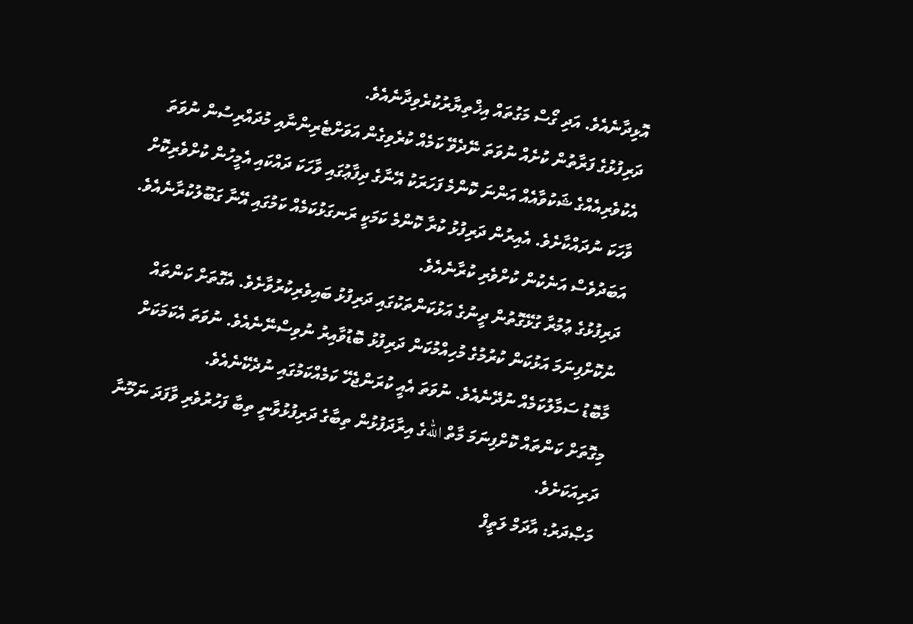އޮޅިދާނެއެވެ. އަދި ގޯސް މަގުތައް އިޚްތިޔާރުކުރެވިދާނެއެވެ.
ދަރިފުޅުގެ ފަރާތުން ކުށެއް ނުވަތަ ނޭދެވޭ ކަމެއް ކުރެވިގެން އަވަށްޓެރިންނާއި މުދައްރިސުން ނުވަތަ އެކުވެރިއެއްގެ ޝަކުވާއެއް އަންނަ ކޮންމެ ފަހަރަކު އޭނާގެ ދިފާޢުގައި ވާހަކަ ދައްކައި އެމީހުން ކުށްވެރިކޮށް ވާހަކަ ނުދައްކާށެވެ. އެއިރުން ދަރިފުޅު ކުރާ ކޮންމެ ކަމަކީ ރަނގަޅުކަމެއް ކަމުގައި އޭނާ ގަބޫލުކުރާނެއެވެ. އަބަދުވެސް އަނެކުން ކުށްވެރި ކުރާނެއެވެ.
ދަރިފުޅުގެ ޢުމުރާ ގުޅޭގޮތުން ދީނުގެ އަޅުކަންތަކުގައި ދަރިފުޅު ބައިވެރިކުރުވާށެވެ. އެގޮތަށް ކަންތައް ނުކޮށްފިނަމަ އަޅުކަން ކުރުމުގެ މުހިއްމުކަން ދަރިފުޅު ބޮޑުވާއިރު ނުވިސްނޭނެއެވެ. ނުވަތަ އެކަމަކަށް މާބޮޑު ސަމާލުކަމެއް ނުދޭނެއެވެ. ނުވަތަ އެއީ ކުރަންޖެހޭ ކަމެއްކަމުގައި ނުދެކޭނެއެވެ.
މިގޮތަށް ކަންތައް ކޮށްފިނަމަ މާތް اللهގެ އިރާދަފުޅުން ތިބާގެ ދަރިފުޅުވާނީ ތިބާ ފަހުރުވެރި ވާފަދަ ނަމޫނާ ދަރިއަކަށެވެ.
މަޞްދަރު: އާދަމް ލަތީފް